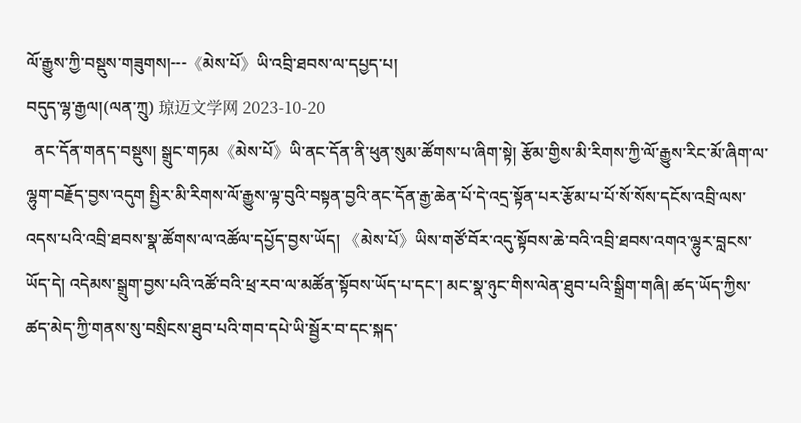ལོ་རྒྱུས་ཀྱི་བསྡུས་གཟུགས།---《མེས་པོ》ཡི་འབྲི་ཐབས་ལ་དཔྱད་པ།
བདུད་ལྷ་རྒྱལ།(ལན་ཀྲུ) 琼迈文学网 2023-10-20
  ནང་དོན་གནད་བསྡུས། སྒྲུང་གཏམ《མེས་པོ》ཡི་ནང་དོན་ནི་ཕུན་སུམ་ཚོགས་པ་ཞིག་སྟེ། རྩོམ་གྱིས་མི་རིགས་ཀྱི་ལོ་རྒྱུས་རིང་མོ་ཞིག་ལ་ལྷུག་བརྗོད་བྱས་འདུག སྤྱིར་མི་རིགས་ལོ་རྒྱུས་ལྟ་བུའི་བསྟན་བྱའི་ནང་དོན་རྒྱ་ཆེན་པོ་དེ་འདྲ་སྟོན་པར་རྩོམ་པ་པོ་སོ་སོས་དངོས་འབྲི་ལས་འདས་པའི་འབྲི་ཐབས་སྣ་ཚོགས་ལ་འཚོལ་དཔྱོད་བྱས་ཡོད། 《མེས་པོ》ཡིས་གཙོ་བོར་འདུ་སྟོབས་ཆེ་བའི་འབྲི་ཐབས་འགའ་ལྷུར་བླངས་ཡོད་དེ། འདེམས་སྒྲུག་བྱས་པའི་འཚོ་བའི་ཕྲ་རབ་ལ་མཚོན་སྟོབས་ཡོད་པ་དང་། མང་སྣ་ཉུང་གིས་ལེན་ཐུབ་པའི་སྒྲིག་གཞི། ཚད་ཡོད་ཀྱིས་ཚད་མེད་ཀྱི་གནས་སུ་བསྲིངས་ཐུབ་པའི་གབ་དཔེ་ཡི་སྦྱོར་བ་དང་སྐད་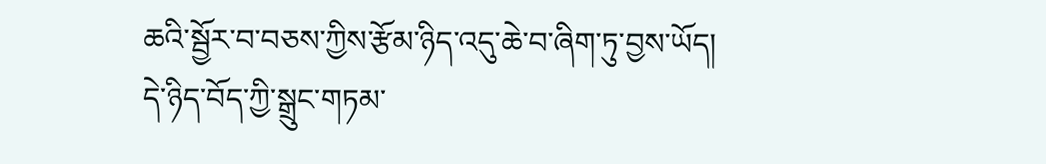ཆའི་སྦྱོར་བ་བཅས་ཀྱིས་རྩོམ་ཉིད་འདུ་ཆེ་བ་ཞིག་ཏུ་བྱས་ཡོད། དེ་ཉིད་བོད་ཀྱི་སྒྲུང་གཏམ་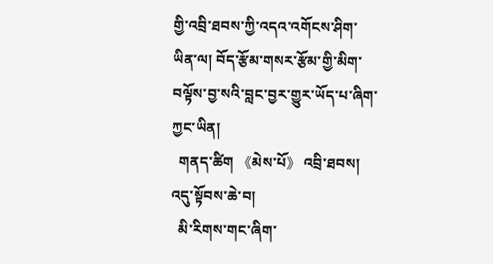གྱི་འབྲི་ཐབས་ཀྱི་འདའ་འགོངས་ཤིག་ཡིན་ལ། བོད་རྩོམ་གསར་རྩོམ་གྱི་མིག་བལྟོས་བྱ་སའི་བླང་བྱར་གྱུར་ཡོད་པ་ཞིག་ཀྱང་ཡིན།
  གནད་ཚིག 《མེས་པོ》 འབྲི་ཐབས། འདུ་སྟོབས་ཆེ་བ།
  མི་རིགས་གང་ཞིག་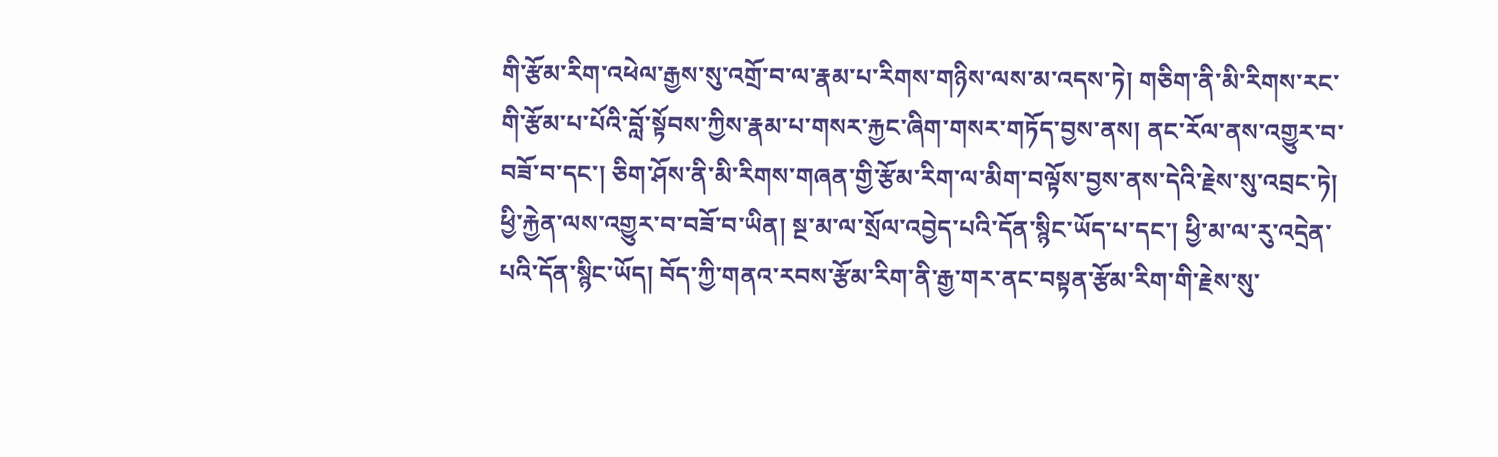གི་རྩོམ་རིག་འཕེལ་རྒྱས་སུ་འགྲོ་བ་ལ་རྣམ་པ་རིགས་གཉིས་ལས་མ་འདས་ཏེ། གཅིག་ནི་མི་རིགས་རང་གི་རྩོམ་པ་པོའི་བློ་སྟོབས་ཀྱིས་རྣམ་པ་གསར་རྐྱང་ཞིག་གསར་གཏོད་བྱས་ནས། ནང་རོལ་ནས་འགྱུར་བ་བཟོ་བ་དང་། ཅིག་ཤོས་ནི་མི་རིགས་གཞན་གྱི་རྩོམ་རིག་ལ་མིག་བལྟོས་བྱས་ནས་དེའི་རྗེས་སུ་འབྲང་ཏེ། ཕྱི་རྐྱེན་ལས་འགྱུར་བ་བཟོ་བ་ཡིན། སྔ་མ་ལ་སྲོལ་འབྱེད་པའི་དོན་སྙིང་ཡོད་པ་དང་། ཕྱི་མ་ལ་རུ་འདྲེན་པའི་དོན་སྙིང་ཡོད། བོད་ཀྱི་གནའ་རབས་རྩོམ་རིག་ནི་རྒྱ་གར་ནང་བསྟན་རྩོམ་རིག་གི་རྗེས་སུ་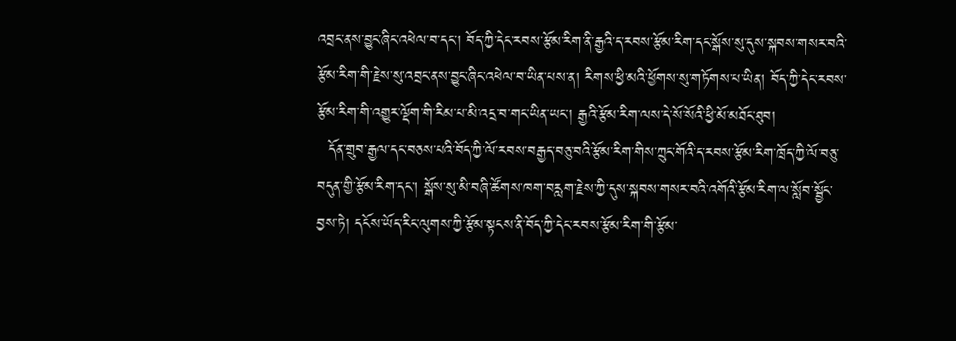འབྲང་ནས་བྱུང་ཞིང་འཕེལ་བ་དང་། བོད་ཀྱི་དེང་རབས་རྩོམ་རིག་ནི་རྒྱའི་ད་རབས་རྩོམ་རིག་དང་སྒོས་སུ་དུས་སྐབས་གསར་བའི་རྩོམ་རིག་གི་རྗེས་སུ་འབྲང་ནས་བྱུང་ཞིང་འཕེལ་བ་ཡིན་པས་ན། རིགས་ཕྱི་མའི་ཕྱོགས་སུ་གཏོགས་པ་ཡིན། བོད་ཀྱི་དེང་རབས་རྩོམ་རིག་གི་འགྱུར་ལྡོག་གི་རིམ་པ་མི་འདྲ་བ་གང་ཡིན་ཡང་། རྒྱའི་རྩོམ་རིག་ལས་དེ་སོ་སོའི་ཕྱི་མོ་མཐོང་ཐུབ།
  དོན་གྲུབ་རྒྱལ་དང་བཅས་པའི་བོད་ཀྱི་ལོ་རབས་བརྒྱད་བཅུ་བའི་རྩོམ་རིག་གིས་ཀྲུང་གོའི་ད་རབས་རྩོམ་རིག་ཁྲོད་ཀྱི་ལོ་བཅུ་བདུན་གྱི་རྩོམ་རིག་དང་། སྒོས་སུ་མི་བཞི་ཚོགས་ཁག་བརླག་རྗེས་ཀྱི་དུས་སྐབས་གསར་བའི་འགོའི་རྩོམ་རིག་ལ་སློབ་སྦྱོང་བྱས་ཏེ། དངོས་ཡོད་རིང་ལུགས་ཀྱི་རྩོམ་སྟངས་ནི་བོད་ཀྱི་དེང་རབས་རྩོམ་རིག་གི་རྩོམ་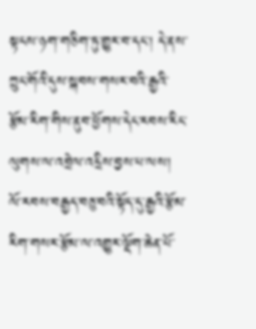སྟངས་ཉག་གཅིག་ཏུ་གྱུར་བ་དང་། དེ་ནས་ཀྲུང་གོའི་དུས་སྐབས་གསར་བའི་རྒྱའི་རྩོམ་རིག་གིས་ནུབ་ཕྱོགས་དེང་རབས་རིང་ལུགས་ལ་འབྲེལ་འདྲིས་བྱས་པ་ལས། ལོ་རབས་བརྒྱད་བཅུ་བའི་སྟོད་དུ་རྒྱའི་རྩོམ་རིག་གསར་རྩོམ་ལ་འགྱུར་ལྡོག་ཆེན་པོ་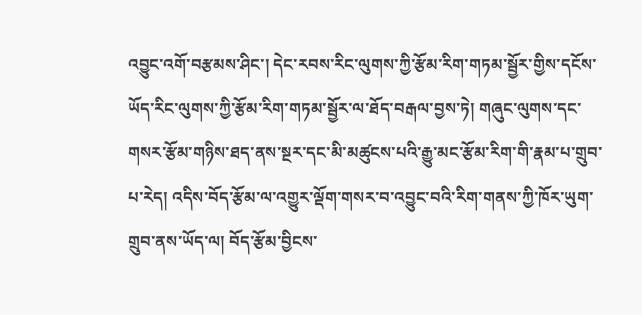འབྱུང་འགོ་བརྩམས་ཤིང་། དེང་རབས་རིང་ལུགས་ཀྱི་རྩོམ་རིག་གཏམ་སྦྱོར་གྱིས་དངོས་ཡོད་རིང་ལུགས་ཀྱི་རྩོམ་རིག་གཏམ་སྦྱོར་ལ་ཐོད་བརྒལ་བྱས་ཏེ། གཞུང་ལུགས་དང་གསར་རྩོམ་གཉིས་ཐད་ནས་སྔར་དང་མི་མཚུངས་པའི་རྒྱུ་མང་རྩོམ་རིག་གི་རྣམ་པ་གྲུབ་པ་རེད། འདིས་བོད་རྩོམ་ལ་འགྱུར་ལྡོག་གསར་བ་འབྱུང་བའི་རིག་གནས་ཀྱི་ཁོར་ཡུག་གྲུབ་ནས་ཡོད་ལ། བོད་རྩོམ་བྱིངས་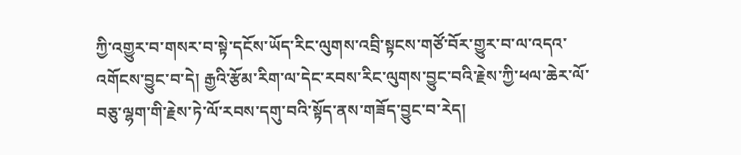ཀྱི་འགྱུར་བ་གསར་བ་སྟེ་དངོས་ཡོད་རིང་ལུགས་འབྲི་སྟངས་གཙོ་བོར་གྱུར་བ་ལ་འདའ་འགོངས་བྱུང་བ་དེ། རྒྱའི་རྩོམ་རིག་ལ་དེང་རབས་རིང་ལུགས་བྱུང་བའི་རྗེས་ཀྱི་ཕལ་ཆེར་ལོ་བཅུ་ལྷག་གི་རྗེས་ཏེ་ལོ་རབས་དགུ་བའི་སྟོད་ནས་གཟོད་བྱུང་བ་རེད།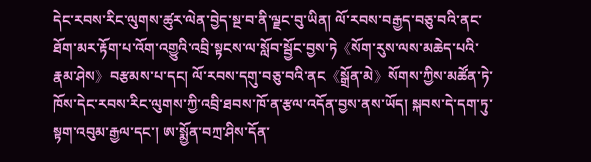དེང་རབས་རིང་ལུགས་ཚུར་ལེན་བྱེད་སྔ་བ་ནི་ལྗང་བུ་ཡིན། ལོ་རབས་བརྒྱད་བཅུ་བའི་ནང་ཐོག་མར་རྟོག་པ་འོག་འགྱུའི་འབྲི་སྟངས་ལ་སློབ་སྦྱོང་བྱས་ཏེ《སོག་རུས་ལས་མཆེད་པའི་རྣམ་ཤེས》བརྩམས་པ་དང། ལོ་རབས་དགུ་བཅུ་བའི་ནང《སྒྲོན་མེ》སོགས་ཀྱིས་མཚོན་ཏེ་ཁོས་དེང་རབས་རིང་ལུགས་ཀྱི་འབྲི་ཐབས་ཁོ་ན་རྩལ་འདོན་བྱས་ནས་ཡོད། སྐབས་དེ་དག་ཏུ་སྟག་འབུམ་རྒྱལ་དང་། ཨ་སྨྱོན་བཀྲ་ཤིས་དོན་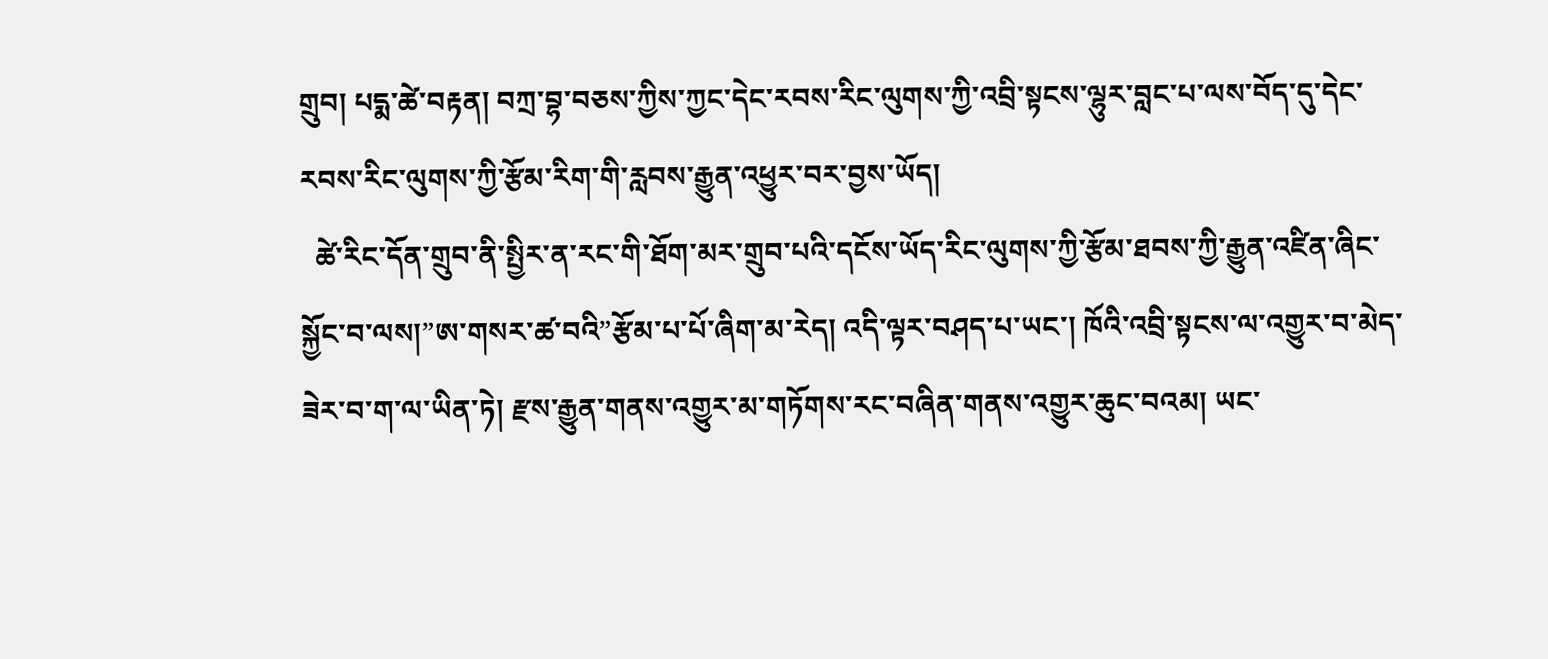གྲུབ། པདྨ་ཚེ་བརྟན། བཀྲ་བྷ་བཅས་ཀྱིས་ཀྱང་དེང་རབས་རིང་ལུགས་ཀྱི་འབྲི་སྟངས་ལྷུར་བླང་པ་ལས་བོད་དུ་དེང་རབས་རིང་ལུགས་ཀྱི་རྩོམ་རིག་གི་རླབས་རྒྱུན་འཕྱུར་བར་བྱས་ཡོད།
  ཚེ་རིང་དོན་གྲུབ་ནི་སྤྱིར་ན་རང་གི་ཐོག་མར་གྲུབ་པའི་དངོས་ཡོད་རིང་ལུགས་ཀྱི་རྩོམ་ཐབས་ཀྱི་རྒྱུན་འཛིན་ཞིང་སྐྱོང་བ་ལས།”ཨ་གསར་ཚ་བའི”རྩོམ་པ་པོ་ཞིག་མ་རེད། འདི་ལྟར་བཤད་པ་ཡང་། ཁོའི་འབྲི་སྟངས་ལ་འགྱུར་བ་མེད་ཟེར་བ་ག་ལ་ཡིན་ཏེ། རྫས་རྒྱུན་གནས་འགྱུར་མ་གཏོགས་རང་བཞིན་གནས་འགྱུར་ཆུང་བའམ། ཡང་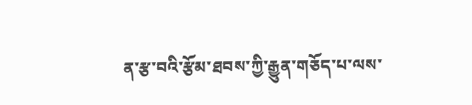ན་རྩ་བའི་རྩོམ་ཐབས་ཀྱི་རྒྱུན་གཅོད་པ་ལས་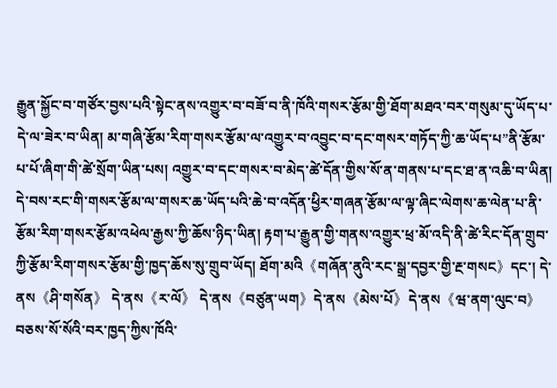རྒྱུན་སྐྱོང་བ་གཙོར་བྱས་པའི་སྟེང་ནས་འགྱུར་བ་བཟོ་བ་ནི་ཁོའི་གསར་རྩོམ་གྱི་ཐོག་མཐའ་བར་གསུམ་དུ་ཡོད་པ་དེ་ལ་ཟེར་བ་ཡིན། མ་གཞི་རྩོམ་རིག་གསར་རྩོམ་ལ་འགྱུར་བ་འབྱུང་བ་དང་གསར་གཏོད་ཀྱི་ཆ་ཡོད་པ”ནི་རྩོམ་པ་པོ་ཞིག་གི་ཚེ་སྲོག་ཡིན་པས། འགྱུར་བ་དང་གསར་བ་མེད་ཚེ་དོན་གྱིས་སོ་ན་གནས་པ་དང་ཐ་ན་འཆི་བ་ཡིན། དེ་བས་རང་གི་གསར་རྩོམ་ལ་གསར་ཆ་ཡོད་པའི་ཆེ་བ་འདོན་ཕྱིར་གཞན་རྩོམ་ལ་ལྟ་ཞིང་ལེགས་ཆ་ལེན་པ་ནི་རྩོམ་རིག་གསར་རྩོམ་འཕེལ་རྒྱས་ཀྱི་ཆོས་ཉིད་ཡིན། རྟག་པ་རྒྱུན་གྱི་གནས་འགྱུར་ཕྲ་མོ་འདི་ནི་ཚེ་རིང་དོན་གྲུབ་ཀྱི་རྩོམ་རིག་གསར་རྩོམ་གྱི་ཁྱད་ཆོས་སུ་གྲུབ་ཡོད། ཐོག་མའི《གཞོན་ནུའི་རང་སྒྲ་དབྱར་གྱི་རྔ་གསང》དང་། དེ་ནས《ཤི་གསོན》 དེ་ནས《ར་ལོ》 དེ་ནས《བཙུན་ཡག》དེ་ནས《མེས་པོ》དེ་ནས《ཝ་ནག་ལུང་བ》བཅས་སོ་སོའི་བར་ཁྱད་ཀྱིས་ཁོའི་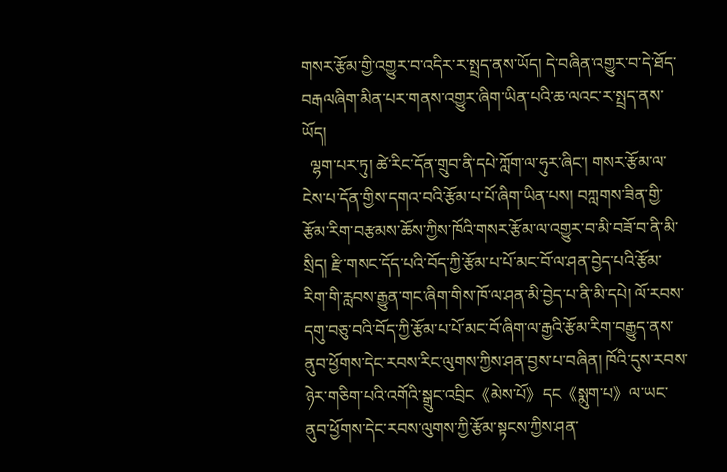གསར་རྩོམ་གྱི་འགྱུར་བ་འདིར་ར་སྤྲད་ནས་ཡོད། དེ་བཞིན་འགྱུར་བ་དེ་ཐོད་བརྒལཞིག་མིན་པར་གནས་འགྱུར་ཞིག་ཡིན་པའི་ཆ་ལའང་ར་སྤྲད་ནས་ཡོད།
  ལྷག་པར་ཏུ། ཚེ་རིང་དོན་གྲུབ་ནི་དཔེ་ཀློག་ལ་ཧུར་ཞིང་། གསར་རྩོམ་ལ་ངེས་པ་དོན་གྱིས་དགའ་བའི་རྩོམ་པ་པོ་ཞིག་ཡིན་པས། བཀླགས་ཟིན་གྱི་རྩོམ་རིག་བརྩམས་ཆོས་ཀྱིས་ཁོའི་གསར་རྩོམ་ལ་འགྱུར་བ་མི་བཟོ་བ་ནི་མི་སྲིད། རྫི་གསང་དོད་པའི་བོད་ཀྱི་རྩོམ་པ་པོ་མང་བོ་ལ་ཤན་བྱེད་པའི་རྩོམ་རིག་གི་རླབས་རྒྱུན་གང་ཞིག་གིས་ཁོ་ལ་ཤན་མི་བྱེད་པ་ནི་མི་དཔེ། ལོ་རབས་དགུ་བཅུ་བའི་བོད་ཀྱི་རྩོམ་པ་པོ་མང་བོ་ཞིག་ལ་རྒྱའི་རྩོམ་རིག་བརྒྱུད་ནས་ནུབ་ཕྱོགས་དེང་རབས་རིང་ལུགས་ཀྱིས་ཤན་བྱས་པ་བཞིན། ཁོའི་དུས་རབས་ཉེར་གཅིག་པའི་འགོའི་སྒྲུང་འབྲིང《མེས་པོ》དང《སྨུག་པ》ལ་ཡང་ནུབ་ཕྱོགས་དེང་རབས་ལུགས་ཀྱི་རྩོམ་སྟངས་ཀྱིས་ཤན་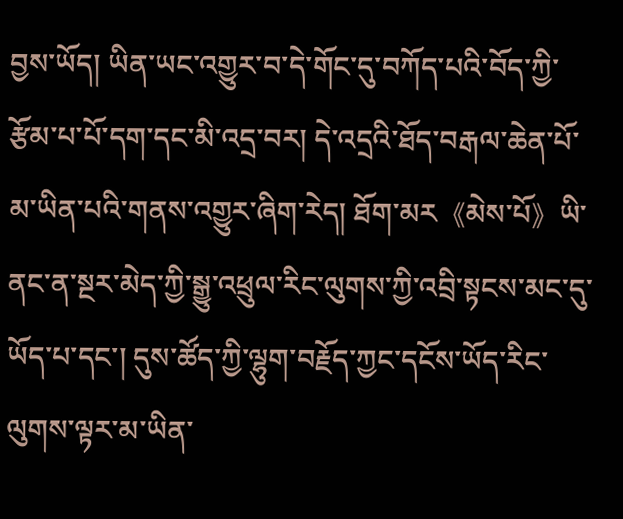བྱས་ཡོད། ཡིན་ཡང་འགྱུར་བ་དེ་གོང་དུ་བཀོད་པའི་བོད་ཀྱི་རྩོམ་པ་པོ་དག་དང་མི་འདྲ་བར། དེ་འདྲའི་ཐོད་བརྒལ་ཆེན་པོ་མ་ཡིན་པའི་གནས་འགྱུར་ཞིག་རེད། ཐོག་མར《མེས་པོ》ཡི་ནང་ན་སྔར་མེད་ཀྱི་སྒྱུ་འཕྲུལ་རིང་ལུགས་ཀྱི་འབྲི་སྟངས་མང་དུ་ཡོད་པ་དང་། དུས་ཚོད་ཀྱི་ལྷུག་བརྗོད་ཀྱང་དངོས་ཡོད་རིང་ལུགས་ལྟར་མ་ཡིན་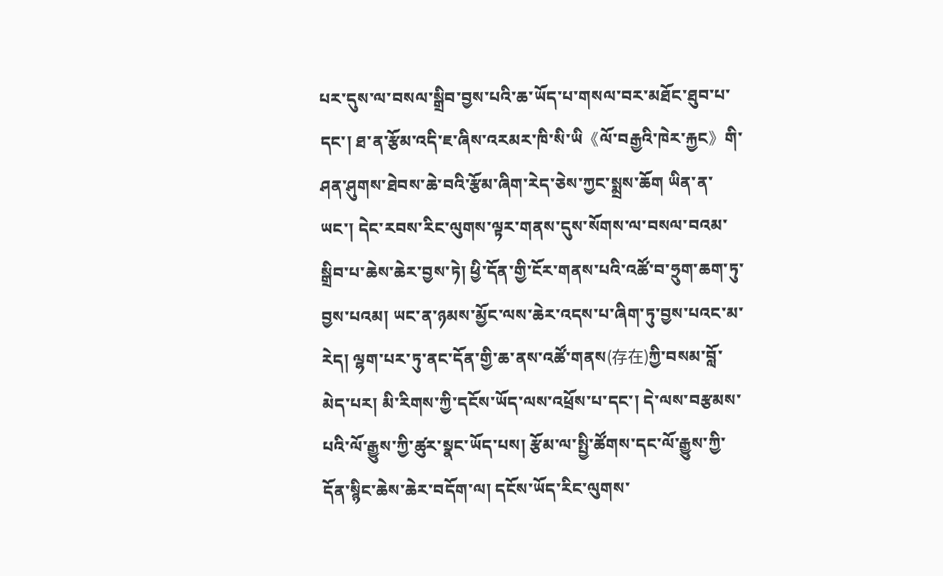པར་དུས་ལ་བསལ་སྒྲིབ་བྱས་པའི་ཆ་ཡོད་པ་གསལ་བར་མཐོང་ཐུབ་པ་དང་། ཐ་ན་རྩོམ་འདི་ཇ་ཞིས་འརམར་ཁི་སི་ཡི《ལོ་བརྒྱའི་ཁེར་རྐྱང》གི་ཤན་ཤུགས་ཐེབས་ཆེ་བའི་རྩོམ་ཞིག་རེད་ཅེས་ཀྱང་སྨྲས་ཆོག ཡིན་ན་ཡང་། དེང་རབས་རིང་ལུགས་ལྟར་གནས་དུས་སོགས་ལ་བསལ་བའམ་སྒྲིབ་པ་ཆེས་ཆེར་བྱས་ཏེ། ཕྱི་དོན་གྱི་ངོར་གནས་པའི་འཚོ་བ་ཧྲུག་ཆག་ཏུ་བྱས་པའམ། ཡང་ན་ཉམས་མྱོང་ལས་ཆེར་འདས་པ་ཞིག་ཏུ་བྱས་པའང་མ་རེད། ལྷག་པར་ཏུ་ནང་དོན་གྱི་ཆ་ནས་འཚོ་གནས(存在)ཀྱི་བསམ་བློ་མེད་པར། མི་རིགས་ཀྱི་དངོས་ཡོད་ལས་འཕྲོས་པ་དང་། དེ་ལས་བརྩམས་པའི་ལོ་རྒྱུས་ཀྱི་ཚུར་སྣང་ཡོད་པས། རྩོམ་ལ་སྤྱི་ཚོགས་དང་ལོ་རྒྱུས་ཀྱི་དོན་སྙིང་ཆེས་ཆེར་བདོག་ལ། དངོས་ཡོད་རིང་ལུགས་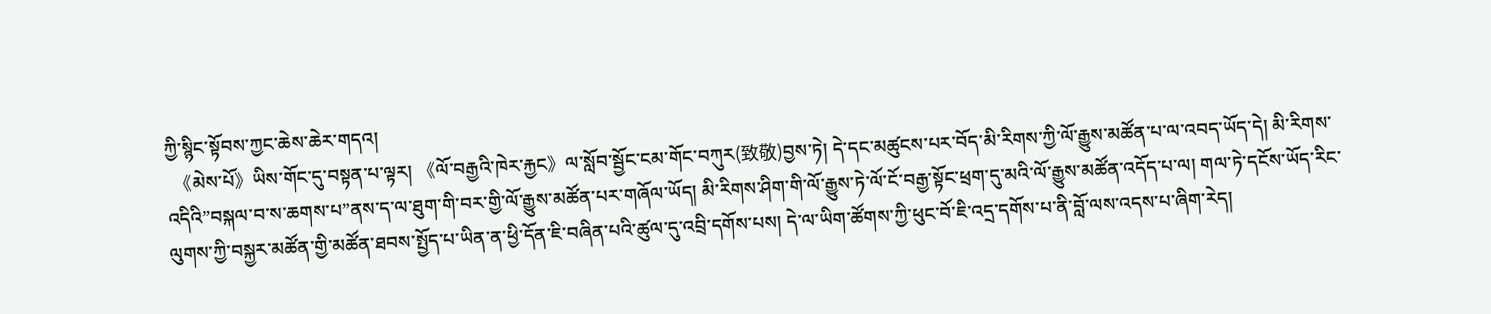ཀྱི་སྙིང་སྟོབས་ཀྱང་ཆེས་ཆེར་གདའ།
  《མེས་པོ》ཡིས་གོང་དུ་བསྟན་པ་ལྟར། 《ལོ་བརྒྱའི་ཁེར་རྐྱང》ལ་སློབ་སྦྱོང་ངམ་གོང་བཀུར(致敬)བྱས་ཏེ། དེ་དང་མཚུངས་པར་བོད་མི་རིགས་ཀྱི་ལོ་རྒྱུས་མཚོན་པ་ལ་འབད་ཡོད་དེ། མི་རིགས་འདིའི”བསྐལ་བ་ས་ཆགས་པ”ནས་ད་ལ་ཐུག་གི་བར་གྱི་ལོ་རྒྱུས་མཚོན་པར་གཞོལ་ཡོད། མི་རིགས་ཤིག་གི་ལོ་རྒྱུས་ཏེ་ལོ་ངོ་བརྒྱ་སྟོང་ཕྲག་དུ་མའི་ལོ་རྒྱུས་མཚོན་འདོད་པ་ལ། གལ་ཏེ་དངོས་ཡོད་རིང་ལུགས་ཀྱི་བསྐྱར་མཚོན་གྱི་མཚོན་ཐབས་སྤྱོད་པ་ཡིན་ན་ཕྱི་དོན་ཇི་བཞིན་པའི་ཚུལ་དུ་འབྲི་དགོས་པས། དེ་ལ་ཡིག་ཚོགས་ཀྱི་ཕུང་བོ་ཇི་འདྲ་དགོས་པ་ནི་བློ་ལས་འདས་པ་ཞིག་རེད།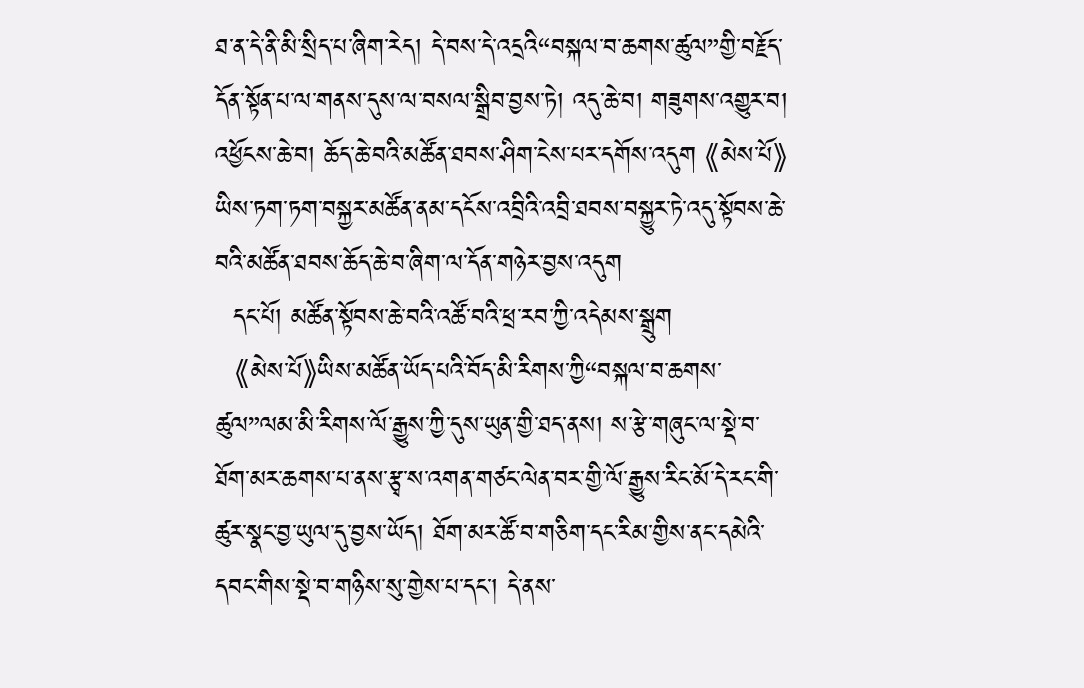ཐ་ན་དེ་ནི་མི་སྲིད་པ་ཞིག་རེད། དེ་བས་དེ་འདྲའི“བསྐལ་བ་ཆགས་ཚུལ”གྱི་བརྗོད་དོན་སྟོན་པ་ལ་གནས་དུས་ལ་བསལ་སྒྲིབ་བྱས་ཏེ། འདུ་ཆེ་བ། གཟུགས་འགྱུར་བ། འཕྱོངས་ཆེ་བ། ཆོད་ཆེ་བའི་མཚོན་ཐབས་ཤིག་ངེས་པར་དགོས་འདུག 《མེས་པོ》ཡིས་ཏག་ཏག་བསྐྱར་མཚོན་ནམ་དངོས་འབྲིའི་འབྲི་ཐབས་བསྐྱུར་ཏེ་འདུ་སྟོབས་ཆེ་བའི་མཚོན་ཐབས་ཆོད་ཆེ་བ་ཞིག་ལ་དོན་གཉེར་བྱས་འདུག
  དང་པོ། མཚོན་སྟོབས་ཆེ་བའི་འཚོ་བའི་ཕྲ་རབ་ཀྱི་འདེམས་སྒྲུག
  《མེས་པོ》ཡིས་མཚོན་ཡོད་པའི་བོད་མི་རིགས་ཀྱི“བསྐལ་བ་ཆགས་ཚུལ”ལམ་མི་རིགས་ལོ་རྒྱུས་ཀྱི་དུས་ཡུན་གྱི་ཐད་ནས། ས་རྩེ་གཞུང་ལ་སྡེ་བ་ཐོག་མར་ཆགས་པ་ནས་རྩྭ་ས་འགན་གཙང་ལེན་བར་གྱི་ལོ་རྒྱུས་རིང་མོ་དེ་རང་གི་ཚུར་སྣང་བྱ་ཡུལ་དུ་བྱས་ཡོད། ཐོག་མར་ཚོ་བ་གཅིག་དང་རིམ་གྱིས་ནང་དམེའི་དབང་གིས་སྡེ་བ་གཉིས་སུ་གྱེས་པ་དང་། དེ་ནས་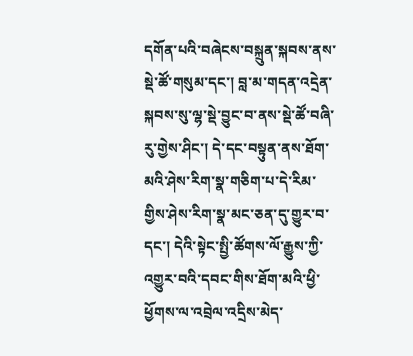དགོན་པའི་བཞེངས་བསྐྲུན་སྐབས་ནས་སྡེ་ཚོ་གསུམ་དང་། བླ་མ་གདན་འདྲེན་སྐབས་སུ་ལྷ་སྡེ་བྱུང་བ་ནས་སྡེ་ཚོ་བཞི་རུ་གྱེས་ཤིང་། དེ་དང་བསྟུན་ནས་ཐོག་མའི་ཤེས་རིག་སྣ་གཅིག་པ་དེ་རིམ་གྱིས་ཤེས་རིག་སྣ་མང་ཅན་དུ་གྱུར་བ་དང་། དེའི་སྟེང་སྤྱི་ཚོགས་ལོ་རྒྱུས་ཀྱི་འགྱུར་བའི་དབང་གིས་ཐོག་མའི་ཕྱི་ཕྱོགས་ལ་འབྲེལ་འདྲིས་མེད་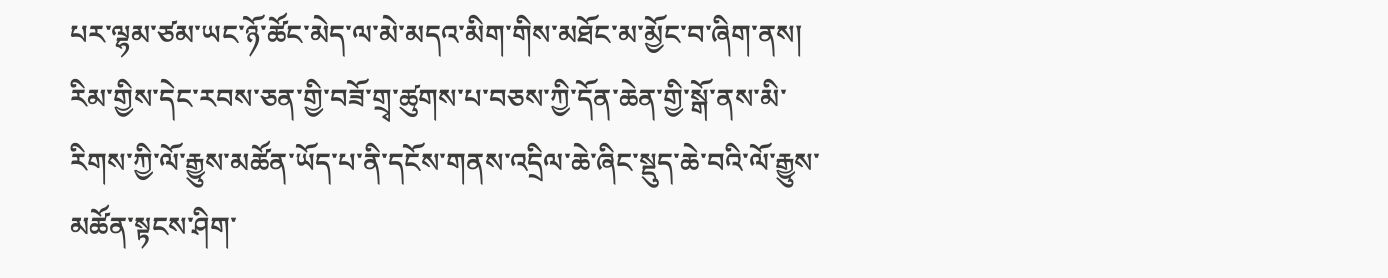པར་ལྷམ་ཙམ་ཡང་ཉོ་ཚོང་མེད་ལ་མེ་མདའ་མིག་གིས་མཐོང་མ་མྱོང་བ་ཞིག་ནས། རིམ་གྱིས་དེང་རབས་ཅན་གྱི་བཟོ་གྲྭ་ཚུགས་པ་བཅས་ཀྱི་དོན་ཆེན་གྱི་སྒོ་ནས་མི་རིགས་ཀྱི་ལོ་རྒྱུས་མཚོན་ཡོད་པ་ནི་དངོས་གནས་འདྲིལ་ཆེ་ཞིང་སྡུད་ཆེ་བའི་ལོ་རྒྱུས་མཚོན་སྟངས་ཤིག་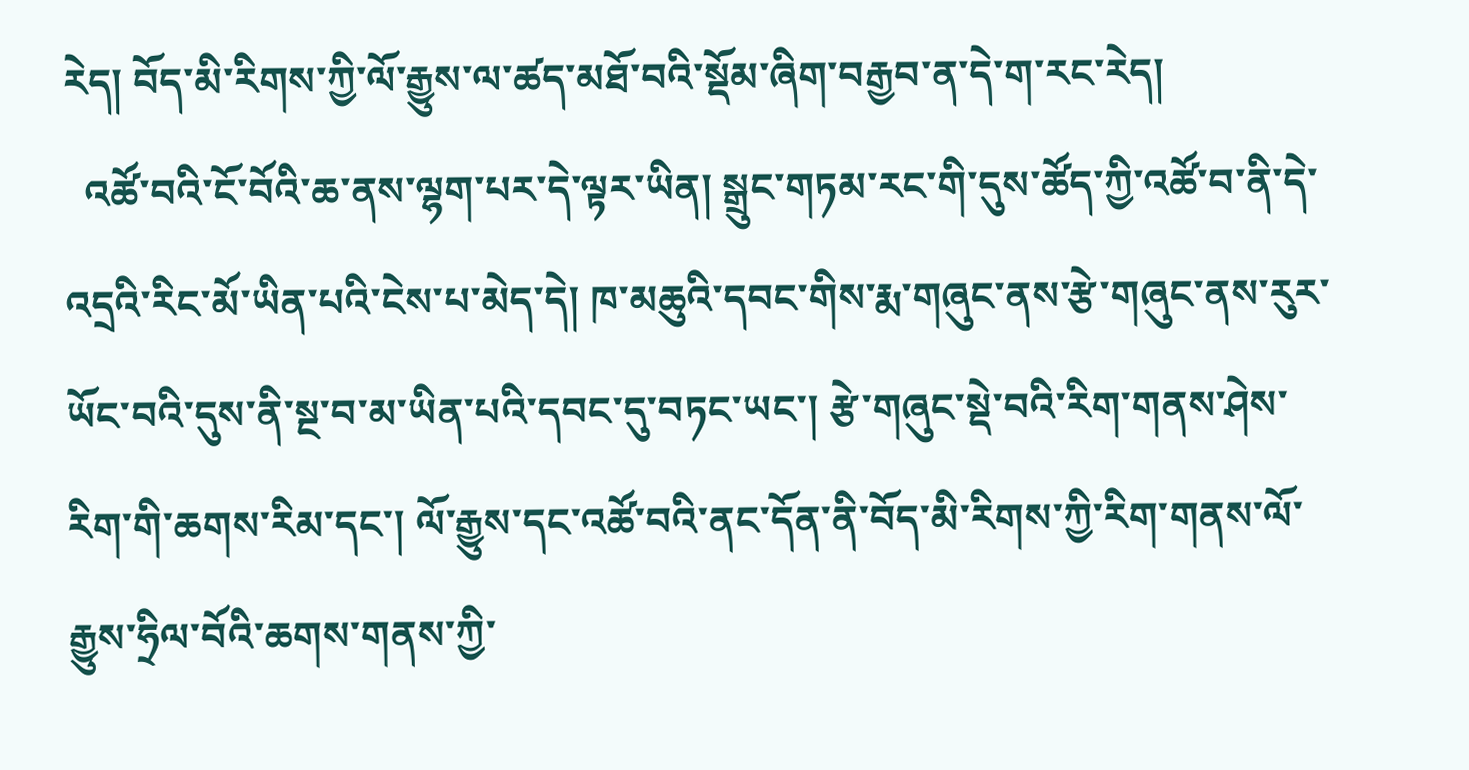རེད། བོད་མི་རིགས་ཀྱི་ལོ་རྒྱུས་ལ་ཚད་མཐོ་བའི་སྡོམ་ཞིག་བརྒྱབ་ན་དེ་ག་རང་རེད།
  འཚོ་བའི་ངོ་བོའི་ཆ་ནས་ལྷག་པར་དེ་ལྟར་ཡིན། སྒྲུང་གཏམ་རང་གི་དུས་ཚོད་ཀྱི་འཚོ་བ་ནི་དེ་འདྲའི་རིང་མོ་ཡིན་པའི་ངེས་པ་མེད་དེ། ཁ་མཆུའི་དབང་གིས་རྨ་གཞུང་ནས་རྩེ་གཞུང་ནས་རུར་ཡོང་བའི་དུས་ནི་སྔ་བ་མ་ཡིན་པའི་དབང་དུ་བཏང་ཡང་། རྩེ་གཞུང་སྡེ་བའི་རིག་གནས་ཤེས་རིག་གི་ཆགས་རིམ་དང་། ལོ་རྒྱུས་དང་འཚོ་བའི་ནང་དོན་ནི་བོད་མི་རིགས་ཀྱི་རིག་གནས་ལོ་རྒྱུས་ཧྲིལ་བོའི་ཆགས་གནས་ཀྱི་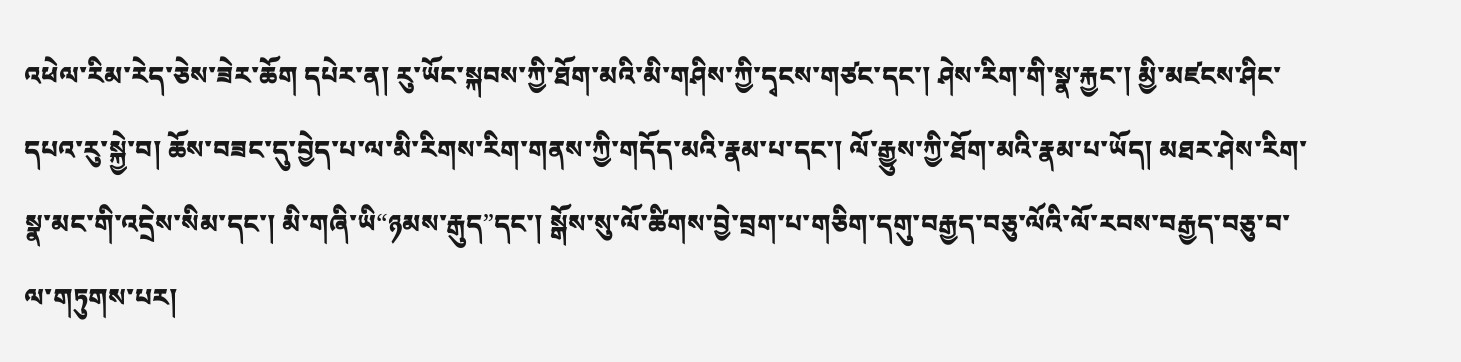འཕེལ་རིམ་རེད་ཅེས་ཟེར་ཆོག དཔེར་ན། རུ་ཡོང་སྐབས་ཀྱི་ཐོག་མའི་མི་གཤིས་ཀྱི་དྭངས་གཙང་དང་། ཤེས་རིག་གི་སྣ་རྐྱང་། མྱི་མཛངས་ཤིང་དཔའ་རུ་སྐྱེ་བ། ཆོས་བཟང་དུ་བྱེད་པ་ལ་མི་རིགས་རིག་གནས་ཀྱི་གདོད་མའི་རྣམ་པ་དང་། ལོ་རྒྱུས་ཀྱི་ཐོག་མའི་རྣམ་པ་ཡོད། མཐར་ཤེས་རིག་སྣ་མང་གི་འདྲེས་སིམ་དང་། མི་གཞི་ཡི“ཉམས་རྒུད”དང་། སྒོས་སུ་ལོ་ཚིགས་བྱེ་བྲག་པ་གཅིག་དགུ་བརྒྱད་བཅུ་ལོའི་ལོ་རབས་བརྒྱད་བཅུ་བ་ལ་གཏུགས་པར།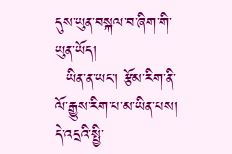དུས་ཡུན་བསྐལ་བ་ཞིག་གི་ཡུན་ཡོད།
  ཡིན་ན་ཡང་། རྩོམ་རིག་ནི་ལོ་རྒྱུས་རིག་པ་མ་ཡིན་པས། དེ་འདྲའི་སྤྱི་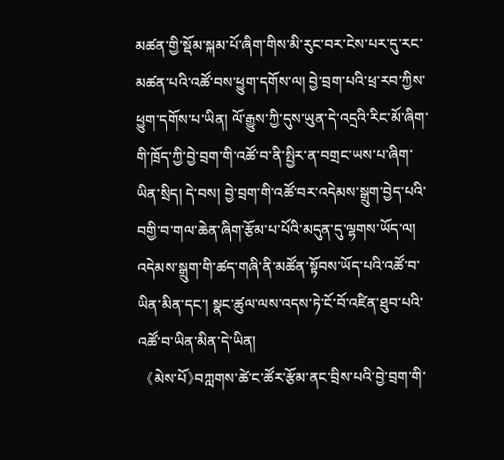མཚན་གྱི་སྡོམ་སྐམ་པོ་ཞིག་གིས་མི་རུང་བར་ངེས་པར་དུ་རང་མཚན་པའི་འཚོ་བས་ཕྱུག་དགོས་ལ། བྱེ་བྲག་པའི་ཕྲ་རབ་ཀྱིས་ཕྱུག་དགོས་པ་ཡིན། ལོ་རྒྱུས་ཀྱི་དུས་ཡུན་དེ་འདྲའི་རིང་མོ་ཞིག་གི་ཁྲོད་ཀྱི་བྱེ་བྲག་གི་འཚོ་བ་ནི་སྤྱིར་ན་བགྲང་ཡས་པ་ཞིག་ཡིན་སྲིད། དེ་བས། བྱེ་བྲག་གི་འཚོ་བར་འདེམས་སྒྲུག་བྱེད་པའི་བགྱི་བ་གལ་ཆེན་ཞིག་རྩོམ་པ་པོའི་མདུན་དུ་ལྷགས་ཡོད་ལ། འདེམས་སྒྲུག་གི་ཚད་གཞི་ནི་མཚོན་སྟོབས་ཡོད་པའི་འཚོ་བ་ཡིན་མིན་དང་། སྣང་ཚུལ་ལས་འདས་ཏེ་ངོ་བོ་འཛིན་ཐུབ་པའི་འཚོ་བ་ཡིན་མིན་དེ་ཡིན།
  《མེས་པོ》བཀླགས་ཚེ་ང་ཚོར་རྩོམ་ནང་བྲིས་པའི་བྱེ་བྲག་གི་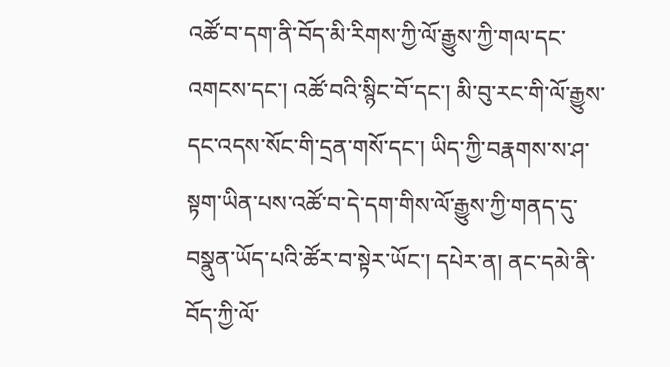འཚོ་བ་དག་ནི་བོད་མི་རིགས་ཀྱི་ལོ་རྒྱུས་ཀྱི་གལ་དང་འགངས་དང་། འཚོ་བའི་སྙིང་བོ་དང་། མི་བུ་རང་གི་ལོ་རྒྱུས་དང་འདས་སོང་གི་དྲན་གསོ་དང་། ཡིད་ཀྱི་བརྣགས་ས་ཤ་སྟག་ཡིན་པས་འཚོ་བ་དེ་དག་གིས་ལོ་རྒྱུས་ཀྱི་གནད་དུ་བསྣུན་ཡོད་པའི་ཚོར་བ་སྟེར་ཡོང་། དཔེར་ན། ནང་དམེ་ནི་བོད་ཀྱི་ལོ་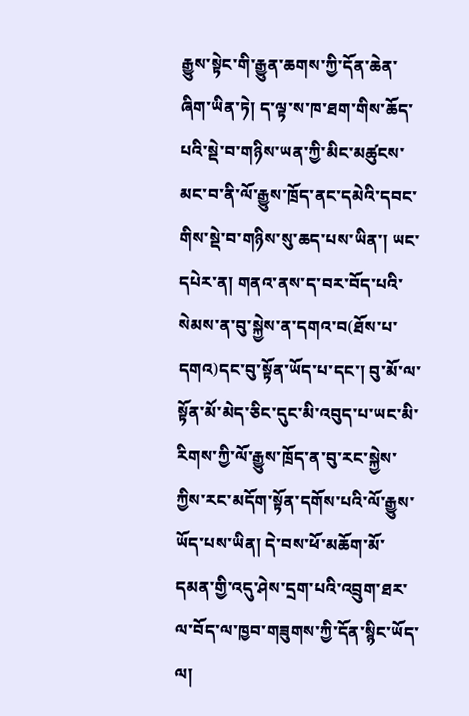རྒྱུས་སྟེང་གི་རྒྱུན་ཆགས་ཀྱི་དོན་ཆེན་ཞིག་ཡིན་ཏེ། ད་ལྟ་ས་ཁ་ཐག་གིས་ཆོད་པའི་སྡེ་བ་གཉིས་ཡན་ཀྱི་མིང་མཚུངས་མང་བ་ནི་ལོ་རྒྱུས་ཁྲོད་ནང་དམེའི་དབང་གིས་སྡེ་བ་གཉིས་སུ་ཆད་པས་ཡིན་། ཡང་དཔེར་ན། གནའ་ནས་ད་བར་བོད་པའི་སེམས་ན་བུ་སྐྱེས་ན་དགའ་བ(ཐོས་པ་དགའ)དང་བུ་སྟོན་ཡོད་པ་དང་། བུ་མོ་ལ་སྟོན་མོ་མེད་ཅིང་དུང་མི་འབུད་པ་ཡང་མི་རིགས་ཀྱི་ལོ་རྒྱུས་ཁྲོད་ན་བུ་རང་སྐྱེས་ཀྱིས་རང་མདོག་སྟོན་དགོས་པའི་ལོ་རྒྱུས་ཡོད་པས་ཡིན། དེ་བས་ཕོ་མཆོག་མོ་དམན་གྱི་འདུ་ཤེས་དྲག་པའི་འབྲུག་ཐར་ལ་བོད་ལ་ཁྱབ་གཟུགས་ཀྱི་དོན་སྙིང་ཡོད་ལ།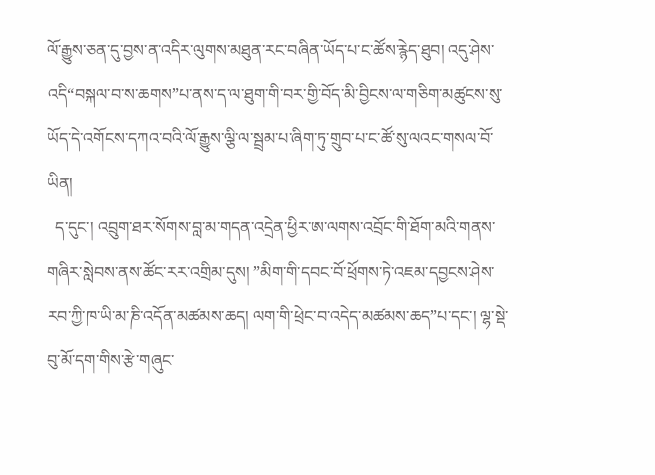ལོ་རྒྱུས་ཅན་དུ་བྱས་ན་འདིར་ལུགས་མཐུན་རང་བཞིན་ཡོད་པ་ང་ཚོས་རྙེད་ཐུབ། འདུ་ཤེས་འདི“བསྐལ་བ་ས་ཆགས”པ་ནས་ད་ལ་ཐུག་གི་བར་གྱི་བོད་མི་བྱིངས་ལ་གཅིག་མཚུངས་སུ་ཡོད་དེ་འགོངས་དཀའ་བའི་ལོ་རྒྱུས་ལྕི་ལ་སྦྲམ་པ་ཞིག་ཏུ་གྲུབ་པ་ང་ཚོ་སུ་ལའང་གསལ་བོ་ཡིན།
  ད་དུང་། འབྲུག་ཐར་སོགས་བླ་མ་གདན་འདྲེན་ཕྱིར་ཨ་ལགས་འབྲོང་གི་ཐོག་མའི་གནས་གཞིར་སླེབས་ནས་ཚོང་རར་འགྲིམ་དུས། ”མིག་གི་དབང་བོ་ཕྲོགས་ཏེ་འཇམ་དབྱངས་ཤེས་རབ་ཀྱི་ཁ་ཡི་མ་ཎི་འདོན་མཚམས་ཆད། ལག་གི་ཕྲེང་བ་འདེད་མཚམས་ཆད”པ་དང་། ལྷ་སྡེ་བུ་མོ་དག་གིས་རྩེ་གཞུང་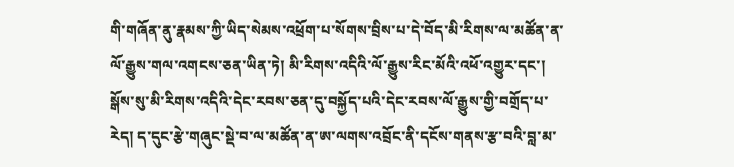གི་གཞོན་ནུ་རྣམས་ཀྱི་ཡིད་སེམས་འཕྲོག་པ་སོགས་བྲིས་པ་དེ་བོད་མི་རིགས་ལ་མཚོན་ན་ལོ་རྒྱུས་གལ་འགངས་ཅན་ཡིན་ཏེ། མི་རིགས་འདིའི་ལོ་རྒྱུས་རིང་མོའི་འཕོ་འགྱུར་དང་། སྒོས་སུ་མི་རིགས་འདིའི་དེང་རབས་ཅན་དུ་བསྐྱོད་པའི་དེང་རབས་ལོ་རྒྱུས་གྱི་བགྲོད་པ་རེད། ད་དུང་རྩེ་གཞུང་སྡེ་བ་ལ་མཚོན་ན་ཨ་ལགས་འབྲོང་ནི་དངོས་གནས་རྩ་བའི་བླ་མ་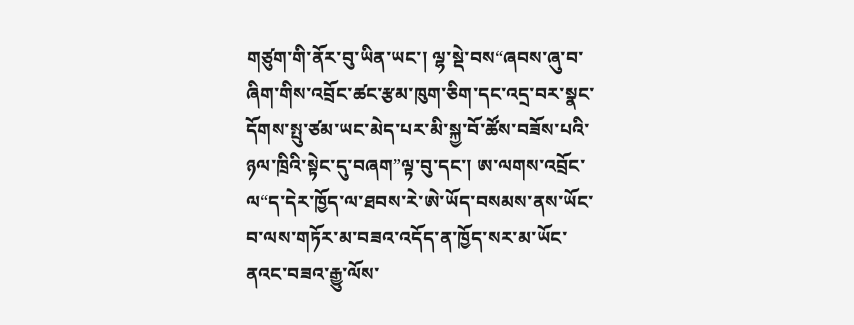གཙུག་གི་ནོར་བུ་ཡིན་ཡང་། ལྷ་སྡེ་བས“ཞབས་ཞུ་བ་ཞིག་གིས་འབྲོང་ཚང་རྩམ་ཁུག་ཅིག་དང་འདྲ་བར་སྣང་དོགས་སྤུ་ཙམ་ཡང་མེད་པར་མི་སྐྱ་བོ་ཚོས་བཟོས་པའི་ཉལ་ཁྲིའི་སྟེང་དུ་བཞག”ལྟ་བུ་དང་། ཨ་ལགས་འབྲོང་ལ“ད་དེར་ཁྱོད་ལ་ཐབས་རེ་ཨེ་ཡོད་བསམས་ནས་ཡོང་བ་ལས་གཏོར་མ་བཟའ་འདོད་ན་ཁྱོད་སར་མ་ཡོང་ནའང་བཟའ་རྒྱུ་ལོས་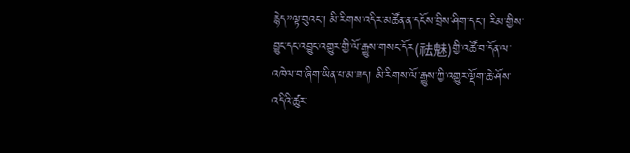རྙེད”ལྟ་བུའང་། མི་རིགས་འདིར་མཚོན་ན་དངོས་བྲིས་ཤིག་དང་། རིམ་གྱིས་བྱུང་དང་འབྱུང་འགྱུར་གྱི་ལོ་རྒྱུས་གསང་དོར(祛魅)གྱི་འཚོ་བ་དོན་ལ་འཁེལ་བ་ཞིག་ཡིན་པ་མ་ཟད། མི་རིགས་ལོ་རྒྱུས་ཀྱི་འགྱུར་ལྡོག་ཆེ་ཤོས་འདིའི་ཚུར་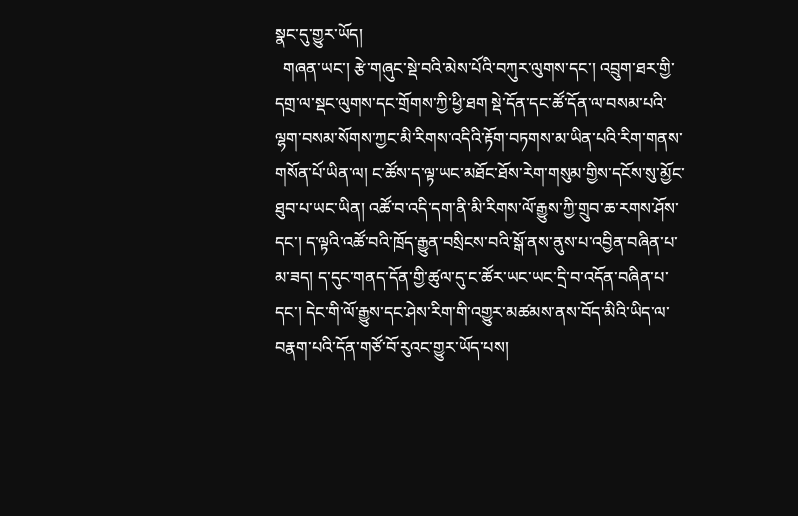སྣང་དུ་གྱུར་ཡོད།
  གཞན་ཡང་། རྩེ་གཞུང་སྡེ་བའི་མེས་པོའི་བཀུར་ལུགས་དང་། འབྲུག་ཐར་གྱི་དགྲ་ལ་སྡང་ལུགས་དང་གྲོགས་ཀྱི་ཕྱི་ཐག སྡེ་དོན་དང་ཚོ་དོན་ལ་བསམ་པའི་ལྷག་བསམ་སོགས་ཀྱང་མི་རིགས་འདིའི་རྟོག་བཏགས་མ་ཡིན་པའི་རིག་གནས་གསོན་པོ་ཡིན་ལ། ང་ཚོས་ད་ལྟ་ཡང་མཐོང་ཐོས་རེག་གསུམ་གྱིས་དངོས་སུ་མྱོང་ཐུབ་པ་ཡང་ཡིན། འཚོ་བ་འདི་དག་ནི་མི་རིགས་ལོ་རྒྱུས་ཀྱི་གྲུབ་ཆ་རགས་ཤོས་དང་། ད་ལྟའི་འཚོ་བའི་ཁྲོད་རྒྱུན་བསྲིངས་བའི་སྒོ་ནས་ནུས་པ་འབྱིན་བཞིན་པ་མ་ཟད། ད་དུང་གནད་དོན་གྱི་ཚུལ་དུ་ང་ཚོར་ཡང་ཡང་དྲི་བ་འདོན་བཞིན་པ་དང་། དེང་གི་ལོ་རྒྱུས་དང་ཤེས་རིག་གི་འགྱུར་མཚམས་ནས་བོད་མིའི་ཡིད་ལ་བརྣག་པའི་དོན་གཙོ་བོ་རུའང་གྱུར་ཡོད་པས།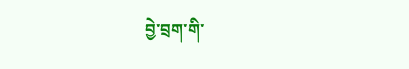བྱེ་བྲག་གི་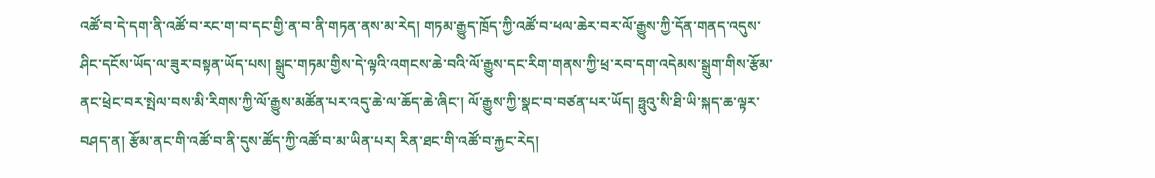འཚོ་བ་དེ་དག་ནི་འཚོ་བ་རང་ག་བ་དང་གྱི་ན་བ་ནི་གཏན་ནས་མ་རེད། གཏམ་རྒྱུད་ཁྲོད་ཀྱི་འཚོ་བ་ཕལ་ཆེར་བར་ལོ་རྒྱུས་ཀྱི་དོན་གནད་འདུས་ཤིང་དངོས་ཡོད་ལ་ཟུར་བསྟན་ཡོད་པས། སྒྲུང་གཏམ་གྱིས་དེ་ལྟའི་འགངས་ཆེ་བའི་ལོ་རྒྱུས་དང་རིག་གནས་ཀྱི་ཕྲ་རབ་དག་འདེམས་སྒྲུག་གིས་རྩོམ་ནང་ཕྲེང་བར་སྤེལ་བས་མི་རིགས་ཀྱི་ལོ་རྒྱུས་མཚོན་པར་འདུ་ཆེ་ལ་ཆོད་ཆེ་ཞིང་། ལོ་རྒྱུས་ཀྱི་སྣང་བ་བཙན་པར་ཡོད། ཧྥུའུ་སི་ཐི་ཡི་སྐད་ཆ་ལྟར་བཤད་ན། རྩོམ་ནང་གི་འཚོ་བ་ནི་དུས་ཚོད་ཀྱི་འཚོ་བ་མ་ཡིན་པར། རིན་ཐང་གི་འཚོ་བ་རྐྱང་རེད།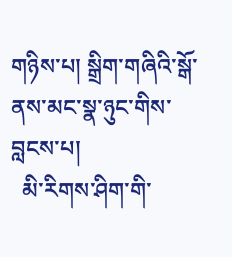གཉིས་པ། སྒྲིག་གཞིའི་སྒོ་ནས་མང་སྣ་ཉུང་གིས་བླངས་པ།
  མི་རིགས་ཤིག་གི་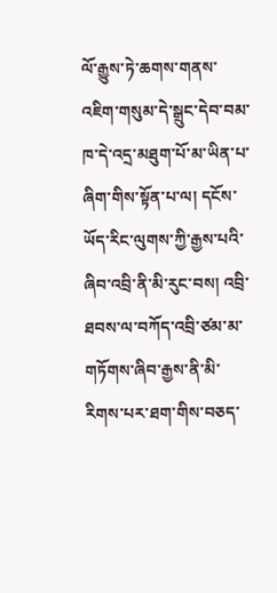ལོ་རྒྱུས་ཏེ་ཆགས་གནས་འཇིག་གསུམ་དེ་སྒྲུང་དེབ་བམ་ཁ་དེ་འདྲ་མཐུག་པོ་མ་ཡིན་པ་ཞིག་གིས་སྟོན་པ་ལ། དངོས་ཡོད་རིང་ལུགས་ཀྱི་རྒྱས་པའི་ཞིབ་འབྲི་ནི་མི་རུང་བས། འབྲི་ཐབས་ལ་བཀོད་འབྲི་ཙམ་མ་གཏོགས་ཞིབ་རྒྱས་ནི་མི་རིགས་པར་ཐག་གིས་བཅད་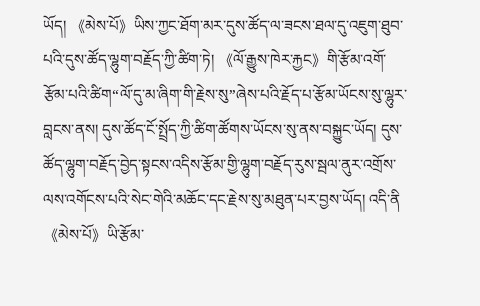ཡོད། 《མེས་པོ》ཡིས་ཀྱང་ཐོག་མར་དུས་ཚོད་ལ་ཟངས་ཐལ་དུ་འཇུག་ཐུབ་པའི་དུས་ཚོད་ལྷུག་བརྗོད་ཀྱི་ཚིག་ཏེ། 《ལོ་རྒྱུས་ཁེར་རྐྱང》གི་རྩོམ་འགོ་རྩོམ་པའི་ཚིག“ལོ་དུ་མ་ཞིག་གི་རྗེས་སུ”ཞེས་པའི་རྗོད་པ་རྩོམ་ཡོངས་སུ་ལྷུར་བླངས་ནས། དུས་ཚོད་ངོ་སྤྲོད་ཀྱི་ཚིག་ཚོགས་ཡོངས་སུ་ནས་བསྐྱུང་ཡོད། དུས་ཚོད་ལྷུག་བརྗོད་བྱེད་སྟངས་འདིས་རྩོམ་གྱི་ལྷུག་བརྗོད་རུས་སྦལ་ནུར་འགྲོས་ལས་འགོངས་པའི་སེང་གེའི་མཆོང་དང་རྗེས་སུ་མཐུན་པར་བྱས་ཡོད། འདི་ནི《མེས་པོ》ཡི་རྩོམ་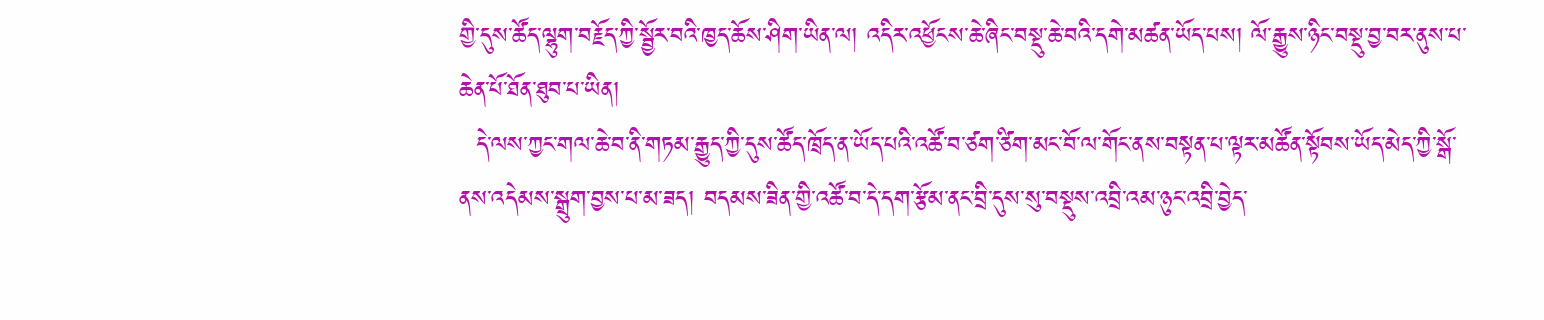གྱི་དུས་ཚོད་ལྷུག་བརྗོད་ཀྱི་སྦྱོར་བའི་ཁྱད་ཆོས་ཤིག་ཡིན་ལ། འདིར་འཕྱོངས་ཆེ་ཞིང་བསྡུ་ཆེ་བའི་དགེ་མཚན་ཡོད་པས། ལོ་རྒྱུས་ཉིང་བསྡུ་བྱ་བར་ནུས་པ་ཆེན་པོ་ཐོན་ཐུབ་པ་ཡིན།
  དེ་ལས་ཀྱང་གལ་ཆེ་བ་ནི་གཏམ་རྒྱུད་ཀྱི་དུས་ཚོད་ཁྲོད་ན་ཡོད་པའི་འཚོ་བ་ཙག་ཙིག་མང་བོ་ལ་གོང་ནས་བསྟན་པ་ལྟར་མཚོན་སྟོབས་ཡོད་མེད་ཀྱི་སྒོ་ནས་འདེམས་སྒྲུག་བྱས་པ་མ་ཟད། བདམས་ཟིན་གྱི་འཚོ་བ་དེ་དག་རྩོམ་ནང་བྲི་དུས་སུ་བསྡུས་འབྲི་འམ་ཉུང་འབྲི་བྱེད་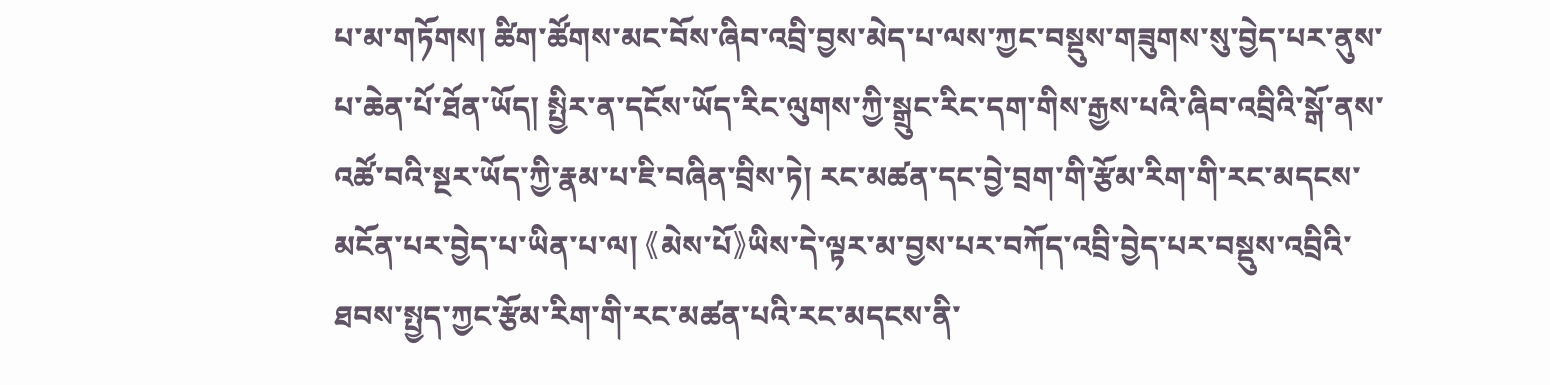པ་མ་གཏོགས། ཚིག་ཚོགས་མང་བོས་ཞིབ་འབྲི་བྱས་མེད་པ་ལས་ཀྱང་བསྡུས་གཟུགས་སུ་བྱེད་པར་ནུས་པ་ཆེན་པོ་ཐོན་ཡོད། སྤྱིར་ན་དངོས་ཡོད་རིང་ལུགས་ཀྱི་སྒྲུང་རིང་དག་གིས་རྒྱས་པའི་ཞིབ་འབྲིའི་སྒོ་ནས་འཚོ་བའི་སྔར་ཡོད་ཀྱི་རྣམ་པ་ཇི་བཞིན་བྲིས་ཏེ། རང་མཚན་དང་བྱེ་བྲག་གི་རྩོམ་རིག་གི་རང་མདངས་མངོན་པར་བྱེད་པ་ཡིན་པ་ལ། 《མེས་པོ》ཡིས་དེ་ལྟར་མ་བྱས་པར་བཀོད་འབྲི་བྱེད་པར་བསྡུས་འབྲིའི་ཐབས་སྤྱད་ཀྱང་རྩོམ་རིག་གི་རང་མཚན་པའི་རང་མདངས་ནི་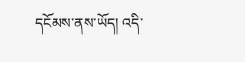དངོམས་ནས་ཡོད། འདི་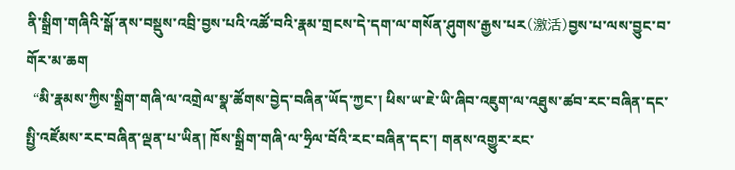ནི་སྒྲིག་གཞིའི་སྒོ་ནས་བསྡུས་འབྲི་བྱས་པའི་འཚོ་བའི་རྣམ་གྲངས་དེ་དག་ལ་གསོན་ཤུགས་རྒྱས་པར(激活)བྱས་པ་ལས་བྱུང་བ་གོར་མ་ཆག
  “མི་རྣམས་ཀྱིས་སྒྲིག་གཞི་ལ་འགྲེལ་སྣ་ཚོགས་བྱེད་བཞིན་ཡོད་ཀྱང་། ཕིས་ཡ་ཇེ་ཡི་ཞིབ་འཇུག་ལ་འཐུས་ཚབ་རང་བཞིན་དང་སྤྱི་འཛོམས་རང་བཞིན་ལྡན་པ་ཡིན། ཁོས་སྒྲིག་གཞི་ལ་ཧྲིལ་བོའི་རང་བཞིན་དང་། གནས་འགྱུར་རང་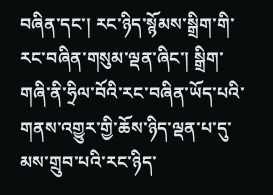བཞིན་དང་། རང་ཉིད་སྙོམས་སྒྲིག་གི་རང་བཞིན་གསུམ་ལྡན་ཞིང་། སྒྲིག་གཞི་ནི་ཧྲིལ་བོའི་རང་བཞིན་ཡོད་པའི་གནས་འགྱུར་གྱི་ཆོས་ཉིད་ལྡན་པ་དུ་མས་གྲུབ་པའི་རང་ཉིད་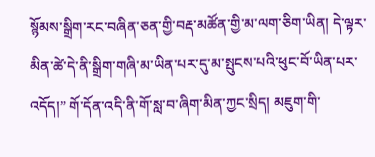སྙོམས་སྒྲིག་རང་བཞིན་ཅན་གྱི་བརྡ་མཚོན་གྱི་མ་ལག་ཅིག་ཡིན། དེ་ལྟར་མིན་ཚེ་དེ་ནི་སྒྲིག་གཞི་མ་ཡིན་པར་དུ་མ་སྤུངས་པའི་ཕུང་བོ་ཡིན་པར་འདོད།” གོ་དོན་འདི་ནི་གོ་སླ་བ་ཞིག་མིན་ཀྱང་སྲིད། མཇུག་གི་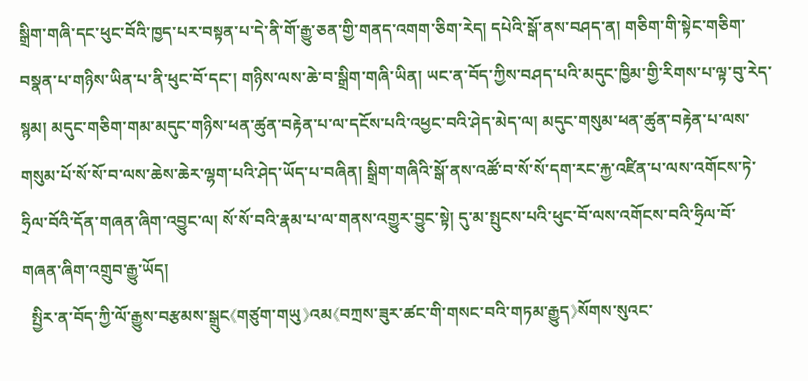སྒྲིག་གཞི་དང་ཕུང་བོའི་ཁྱད་པར་བསྟན་པ་དེ་ནི་གོ་རྒྱུ་ཅན་གྱི་གནད་འགག་ཅིག་རེད། དཔེའི་སྒོ་ནས་བཤད་ན། གཅིག་གི་སྟེང་གཅིག་བསྣན་པ་གཉིས་ཡིན་པ་ནི་ཕུང་བོ་དང་། གཉིས་ལས་ཆེ་བ་སྒྲིག་གཞི་ཡིན། ཡང་ན་བོད་ཀྱིས་བཤད་པའི་མདུང་ཁྱིམ་གྱི་རིགས་པ་ལྟ་བུ་རེད་སྙམ། མདུང་གཅིག་གམ་མདུང་གཉིས་ཕན་ཚུན་བརྟེན་པ་ལ་དངོས་པའི་འཕྱང་བའི་ཤེད་མེད་ལ། མདུང་གསུམ་ཕན་ཚུན་བརྟེན་པ་ལས་གསུམ་པོ་སོ་སོ་བ་ལས་ཆེས་ཆེར་ལྷག་པའི་ཤེད་ཡོད་པ་བཞིན། སྒྲིག་གཞིའི་སྒོ་ནས་འཚོ་བ་སོ་སོ་དག་རང་རྐྱ་འཛིན་པ་ལས་འགོངས་ཏེ་ཧྲིལ་བོའི་དོན་གཞན་ཞིག་འབྱུང་ལ། སོ་སོ་བའི་རྣམ་པ་ལ་གནས་འགྱུར་བྱུང་སྟེ། དུ་མ་སྤུངས་པའི་ཕུང་བོ་ལས་འགོངས་བའི་ཧྲིལ་བོ་གཞན་ཞིག་འགྲུབ་རྒྱུ་ཡོད།
  སྤྱིར་ན་བོད་ཀྱི་ལོ་རྒྱུས་བརྩམས་སྒྲུང《གཙུག་གཡུ》འམ《བཀྲས་ཟུར་ཚང་གི་གསང་བའི་གཏམ་རྒྱུད》སོགས་སུའང་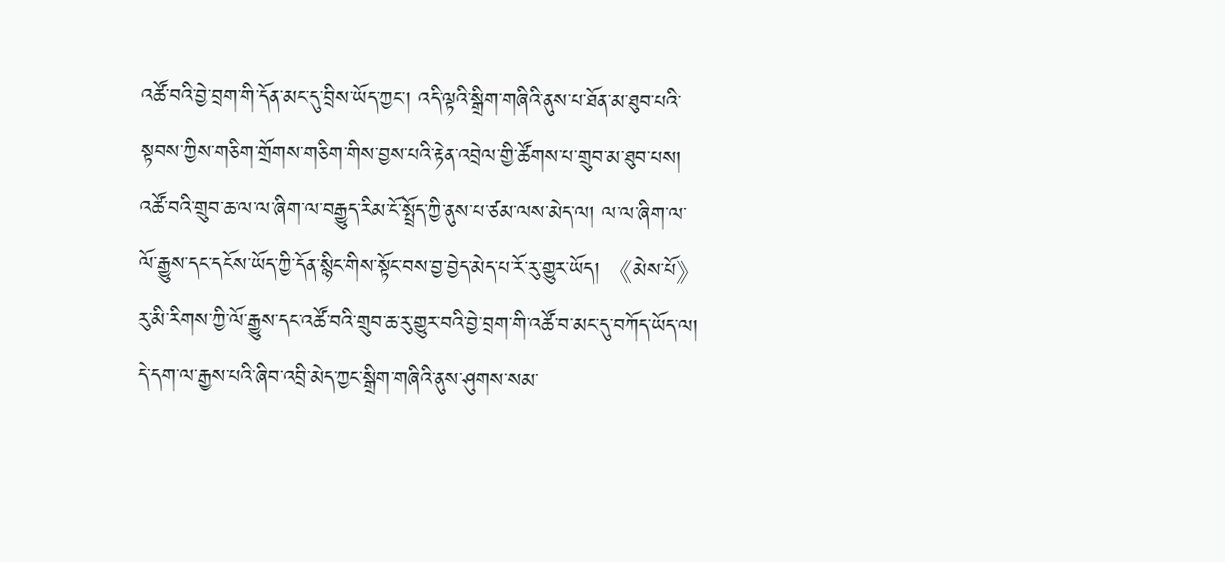འཚོ་བའི་བྱེ་བྲག་གི་དོན་མང་དུ་བྲིས་ཡོད་ཀྱང་། འདི་ལྟའི་སྒྲིག་གཞིའི་ནུས་པ་ཐོན་མ་ཐུབ་པའི་སྟབས་ཀྱིས་གཅིག་གྲོགས་གཅིག་གིས་བྱས་པའི་རྟེན་འབྲེལ་གྱི་ཚོགས་པ་གྲུབ་མ་ཐུབ་པས། འཚོ་བའི་གྲུབ་ཆ་ལ་ལ་ཞིག་ལ་བརྒྱུད་རིམ་ངོ་སྤྲོད་ཀྱི་ནུས་པ་ཙམ་ལས་མེད་ལ། ལ་ལ་ཞིག་ལ་ལོ་རྒྱུས་དང་དངོས་ཡོད་ཀྱི་དོན་སྙིང་གིས་སྟོང་བས་བྱ་བྱེད་མེད་པ་རོ་རུ་གྱུར་ཡོད། 《མེས་པོ》རུ་མི་རིགས་ཀྱི་ལོ་རྒྱུས་དང་འཚོ་བའི་གྲུབ་ཆ་རུ་གྱུར་བའི་བྱེ་བྲག་གི་འཚོ་བ་མང་དུ་བཀོད་ཡོད་ལ། དེ་དག་ལ་རྒྱས་པའི་ཞིབ་འབྲི་མེད་ཀྱང་སྒྲིག་གཞིའི་ནུས་ཤུགས་སམ་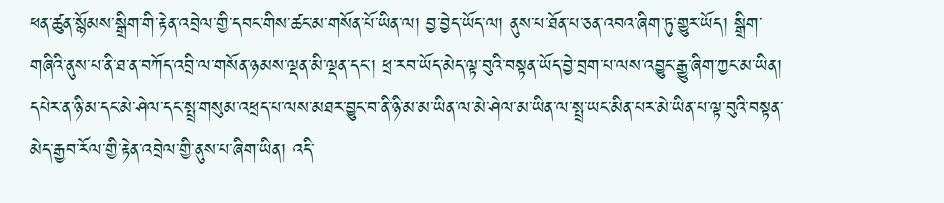ཕན་ཚུན་སྙོམས་སྒྲིག་གི་རྟེན་འབྲེལ་གྱི་དབང་གིས་ཚང་མ་གསོན་པོ་ཡིན་ལ། བྱ་བྱེད་ཡོད་ལ། ནུས་པ་ཐོན་པ་ཅན་འབའ་ཞིག་ཏུ་གྱུར་ཡོད། སྒྲིག་གཞིའི་ནུས་པ་ནི་ཐ་ན་བཀོད་འབྲི་ལ་གསོན་ཉམས་ལྡན་མི་ལྡན་དང་། ཕྲ་རབ་ཡོད་མེད་ལྟ་བུའི་བསྟན་ཡོད་བྱེ་བྲག་པ་ལས་འབྱུང་རྒྱུ་ཞིག་ཀྱང་མ་ཡིན། དཔེར་ན་ཉི་མ་དང་མེ་ཤེལ་དང་སྤྲ་གསུམ་འཕྲད་པ་ལས་མཐར་བྱུང་བ་ནི་ཉི་མ་མ་ཡིན་ལ་མེ་ཤེལ་མ་ཡིན་ལ་སྤྲ་ཡང་མིན་པར་མེ་ཡིན་པ་ལྟ་བུའི་བསྟན་མེད་རྒྱབ་རོལ་གྱི་རྟེན་འབྲེལ་གྱི་ནུས་པ་ཞིག་ཡིན། འདི་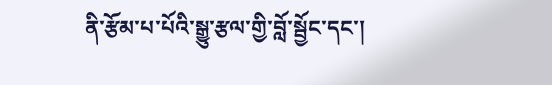ནི་རྩོམ་པ་པོའི་སྒྱུ་རྩལ་གྱི་བློ་སྦྱོང་དང་།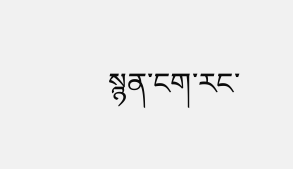སྙན་ངག་རང་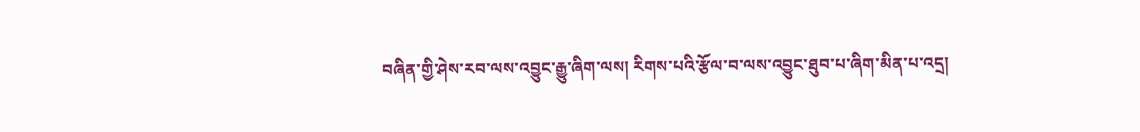བཞིན་གྱི་ཤེས་རབ་ལས་འབྱུང་རྒྱུ་ཞིག་ལས། རིགས་པའི་རྩོལ་བ་ལས་འབྱུང་ཐུབ་པ་ཞིག་མིན་པ་འདྲ།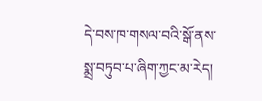དེ་བས་ཁ་གསལ་བའི་སྒོ་ནས་སྨྲ་བཏུབ་པ་ཞིག་ཀྱང་མ་རེད།